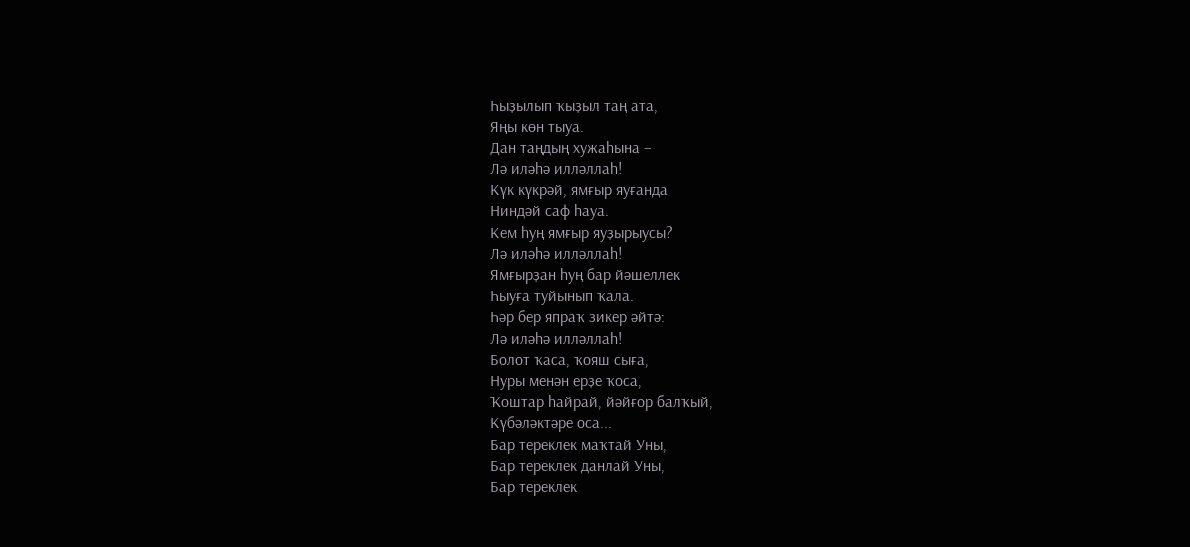Һыҙылып ҡыҙыл таң ата,
Яңы көн тыуа.
Дан таңдың хужаһына –
Лә иләһә илләллаһ!
Күк күкрәй, ямғыр яуғанда
Ниндәй саф һауа.
Кем һуң ямғыр яуҙырыусы?
Лә иләһә илләллаһ!
Ямғырҙан һуң бар йәшеллек
Һыуға туйынып ҡала.
Һәр бер япраҡ зикер әйтә:
Лә иләһә илләллаһ!
Болот ҡаса, ҡояш сыға,
Нуры менән ерҙе ҡоса,
Ҡоштар һайрай, йәйғор балҡый,
Күбәләктәре оса...
Бар тереклек маҡтай Уны,
Бар тереклек данлай Уны,
Бар тереклек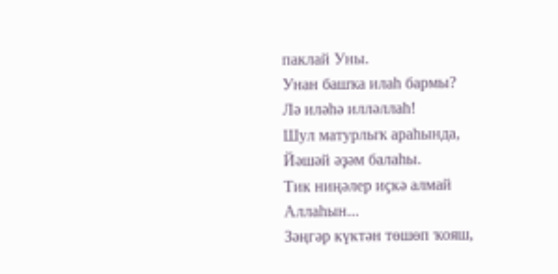паклай Уны.
Унан башҡа илаһ бармы?
Лә иләһә илләллаһ!
Шул матурлыҡ араһында,
Йәшәй әҙәм балаһы.
Тик ниңәлер иҫкә алмай
Аллаһын...
Зәңгәр күктән төшөп ҡояш,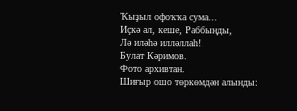Ҡыҙыл офоҡҡа сума...
Иҫкә ал, кеше, Раббыңды,
Лә иләһә илләллаһ!
Булат Кәримов.
Фото архивтан.
Шиғыр ошо төркөмдән алынды: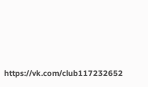https://vk.com/club117232652